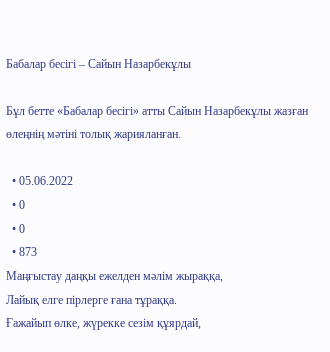Бабалар бесігі – Сайын Назарбекұлы

Бұл бетте «Бабалар бесігі» атты Сайын Назарбекұлы жазған өлеңнің мәтіні толық жарияланған.

  • 05.06.2022
  • 0
  • 0
  • 873
Маңғыстау даңқы ежелден мәлім жыраққа,
Лайық елге пірлерге ғана тұраққа.
Ғажайып өлке, жүрекке сезім құярдай,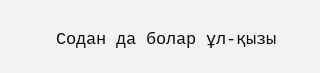Содан да болар ұл-қызы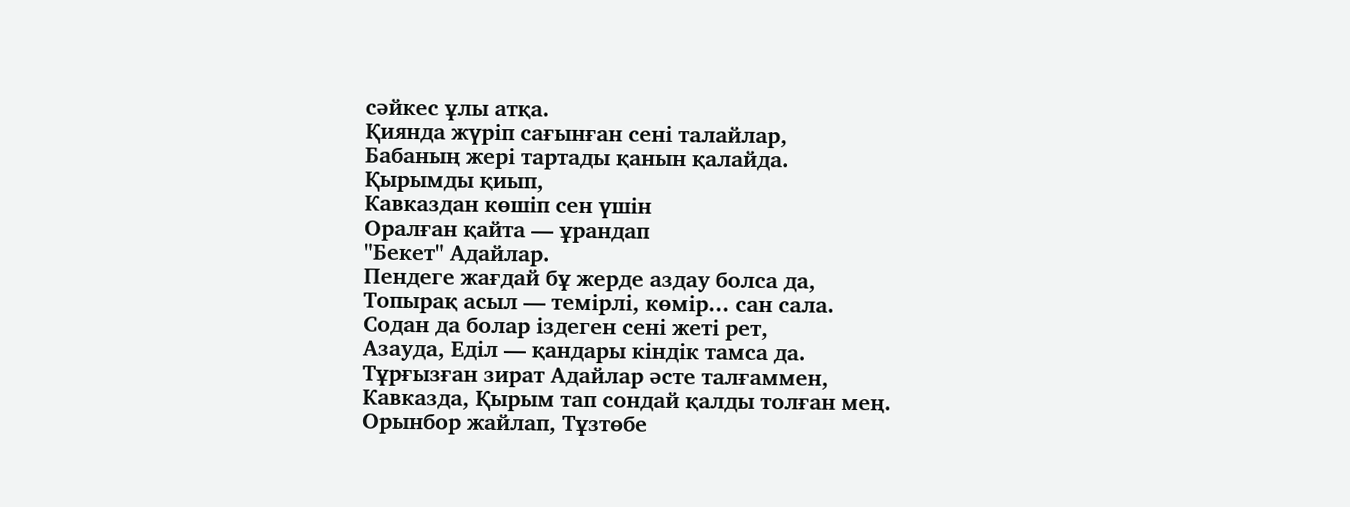сәйкес ұлы атқа.
Қиянда жүріп сағынған сені талайлар,
Бабаның жері тартады қанын қалайда.
Қырымды қиып,
Кавказдан көшіп сен үшін
Оралған қайта — ұрандап
"Бекет" Адайлар.
Пендеге жағдай бұ жерде аздау болса да,
Топырақ асыл — темірлі, көмір... сан сала.
Содан да болар іздеген сені жеті рет,
Азауда, Еділ — қандары кіндік тамса да.
Тұрғызған зират Адайлар әсте талғаммен,
Кавказда, Қырым тап сондай қалды толған мең.
Орынбор жайлап, Тұзтөбе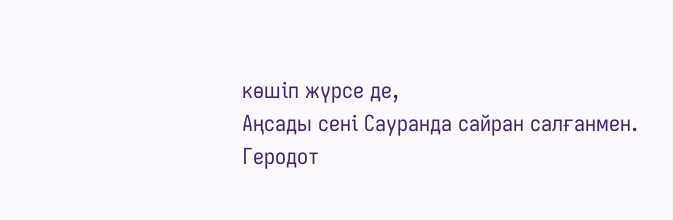көшіп жүрсе де,
Аңсады сені Сауранда сайран салғанмен.
Геродот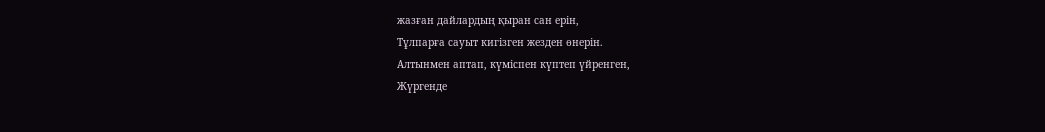жазған дайлардың қыран сан ерін,
Тұлпарға сауыт кигізген жезден өнерін.
Алтынмен аптап, күміспен күптеп үйренген,
Жүргенде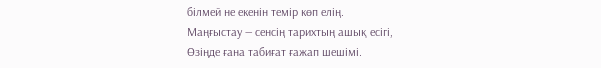білмей не екенін темір көп елің.
Маңғыстау — сенсің тарихтың ашық есігі,
Өзіңде ғана табиғат ғажап шешімі.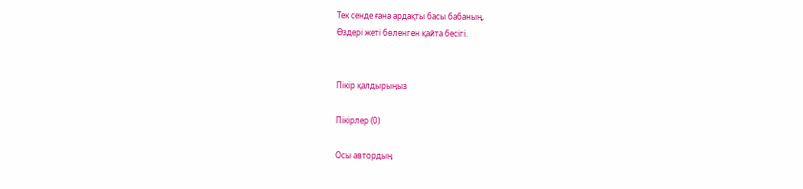Тек сенде ғана ардақты басы бабаның,
Өздері жеті бөленген қайта бесігі.


Пікір қалдырыңыз

Пікірлер (0)

Осы автордың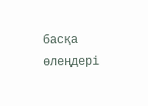басқа өлеңдері